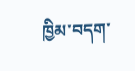ཁྱིམ་བདག་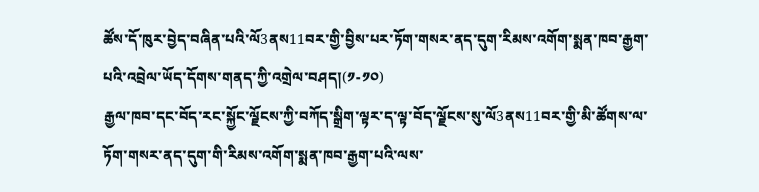ཚོས་དོ་ཁུར་བྱེད་བཞིན་པའི་ལོ3ནས11བར་གྱི་བྱིས་པར་ཏོག་གསར་ནད་དུག་རིམས་འགོག་སྨན་ཁབ་རྒྱག་པའི་འབྲེལ་ཡོད་དོགས་གནད་ཀྱི་འགྲེལ་བཤད།(༡-༡༠)
རྒྱལ་ཁབ་དང་བོད་རང་སྐྱོང་ལྗོངས་ཀྱི་བཀོད་སྒྲིག་ལྟར་ད་ལྟ་བོད་ལྗོངས་སུ་ལོ3ནས11བར་གྱི་མི་ཚོགས་ལ་ཏོག་གསར་ནད་དུག་གི་རིམས་འགོག་སྨན་ཁབ་རྒྱག་པའི་ལས་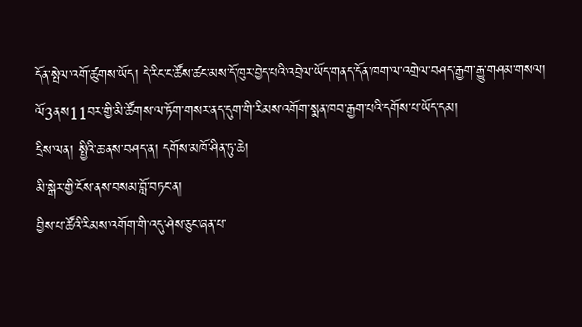དོན་སྤེལ་འགོ་ཚུགས་ཡོད། དེ་རིང་ང་ཚོས་ཚང་མས་དོ་ཁུར་བྱེད་པའི་འབྲེལ་ཡོད་གནད་དོན་ཁག་ལ་འགྲེལ་བཤད་རྒྱག་རྒྱུ་གཤམ་གསལ།
ལོ3ནས11བར་གྱི་མི་ཚོགས་ལ་ཏོག་གསར་ནད་དུག་གི་རིམས་འགོག་སྨན་ཁབ་རྒྱག་པའི་དགོས་པ་ཡོད་དམ།
དྲིས་ལན། སྤྱིའི་ཆ་ནས་བཤད་ན། དགོས་མཁོ་ཤིན་ཏུ་ཆེ།
མི་སྒེར་གྱི་ངོས་ནས་བསམ་བློ་བཏང་ན།
བྱིས་པ་ཚོའི་རིམས་འགོག་གི་འདུ་ཤེས་ཅུང་ཞན་པ་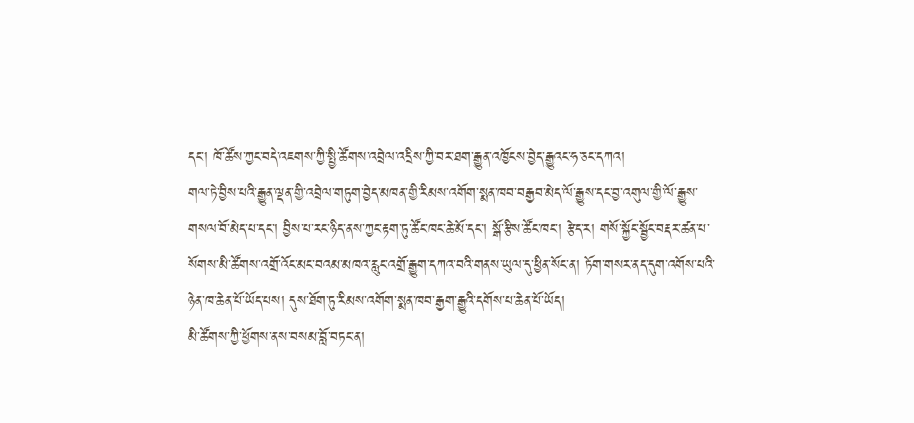དང་། ཁོ་ཚོས་ཀྱང་བདེ་འཇགས་ཀྱི་སྤྱི་ཚོགས་འབྲེལ་འདྲིས་ཀྱི་བར་ཐག་རྒྱུན་འཁྱོངས་བྱེད་རྒྱུའང་ཧ་ཅང་དཀའ།
གལ་ཏེ་བྱིས་པའི་རྒྱུན་ལྡན་གྱི་འབྲེལ་གཏུག་བྱེད་མཁན་གྱི་རིམས་འགོག་སྨན་ཁབ་བརྒྱབ་མེད་ལོ་རྒྱུས་དང་བྱ་འགུལ་གྱི་ལོ་རྒྱུས་གསལ་བོ་མེད་པ་དང་། བྱིས་པ་རང་ཉིད་ནས་ཀྱང་རྟག་ཏུ་ཚོང་ཁང་ཆེ་མོ་དང་། སྒོ་རྩིས་ཚོང་ཁང་། རྩེད་ར། གསོ་སྐྱོང་སྦྱོང་བརྡར་ཚན་པ་སོགས་མི་ཚོགས་འགྲོ་འོང་མང་བའམ་མཁའ་རླུང་འགྲོ་རྒྱུག་དཀའ་བའི་གནས་ཡུལ་དུ་ཕྱིན་སོང་ན། ཏོག་གསར་ནད་དུག་འགོས་པའི་ཉེན་ཁ་ཆེན་པོ་ཡོད་པས། དུས་ཐོག་ཏུ་རིམས་འགོག་སྨན་ཁབ་རྒྱག་རྒྱུའི་དགོས་པ་ཆེན་པོ་ཡོད།
མི་ཚོགས་ཀྱི་ཕྱོགས་ནས་བསམ་བློ་བཏང་ན།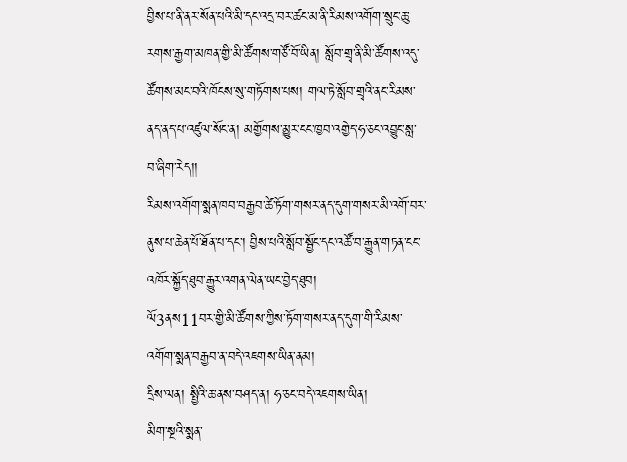བྱིས་པ་ནི་ནར་སོན་པའི་མི་དང་འདྲ་བར་ཚང་མ་ནི་རིམས་འགོག་སྲུང་ཆུ་རགས་རྒྱག་མཁན་གྱི་མི་ཚོགས་གཙོ་བོ་ཡིན། སློབ་གྲྭ་ནི་མི་ཚོགས་འདུ་ཚོགས་མང་བའི་ཁོངས་སུ་གཏོགས་པས། གལ་ཏེ་སློབ་གྲྭའི་ནང་རིམས་ནད་ནད་པ་འཛུལ་སོང་ན། མགྱོགས་མྱུར་ངང་ཁྱབ་འགྱེད་ཧ་ཅང་འབྱུང་སླ་བ་ཞིག་རེད།།
རིམས་འགོག་སྨན་ཁབ་བརྒྱབ་ཚེ་ཏོག་གསར་ནད་དུག་གསར་མི་འགོ་བར་ནུས་པ་ཆེན་པོ་ཐོན་པ་དང་། བྱིས་པའི་སློབ་སྦྱོང་དང་འཚོ་བ་རྒྱུན་གཏན་ངང་འཁོར་སྐྱོད་ཐུབ་རྒྱུར་འགན་ལེན་ཡང་བྱེད་ཐུབ།
ལོ3ནས11བར་གྱི་མི་ཚོགས་ཀྱིས་ཏོག་གསར་ནད་དུག་གི་རིམས་འགོག་སྨན་བརྒྱབ་ན་བདེ་འཇགས་ཡིན་ནམ།
དྲིས་ལན། སྤྱིའི་ཆ་ནས་བཤད་ན། ཧ་ཅང་བདེ་འཇགས་ཡིན།
མིག་སྔའི་སྨན་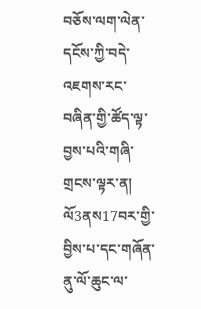བཅོས་ལག་ལེན་དངོས་ཀྱི་བདེ་འཇགས་རང་བཞིན་གྱི་ཚོད་ལྟ་བྱས་པའི་གཞི་གྲངས་ལྟར་ན། ལོ3ནས17བར་གྱི་བྱིས་པ་དང་གཞོན་ནུ་ལོ་ཆུང་ལ་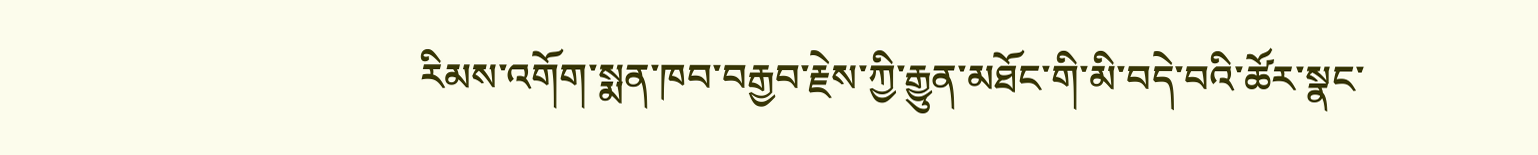རིམས་འགོག་སྨན་ཁབ་བརྒྱབ་རྗེས་ཀྱི་རྒྱུན་མཐོང་གི་མི་བདེ་བའི་ཚོར་སྣང་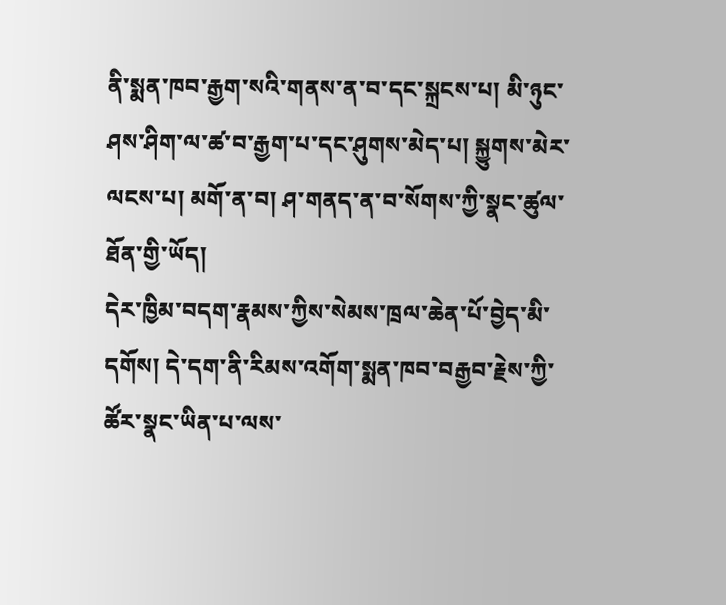ནི་སྨན་ཁབ་རྒྱག་སའི་གནས་ན་བ་དང་སྐྲངས་པ། མི་ཉུང་ཤས་ཤིག་ལ་ཚ་བ་རྒྱག་པ་དང་ཤུགས་མེད་པ། སྐྱུགས་མེར་ལངས་པ། མགོ་ན་བ། ཤ་གནད་ན་བ་སོགས་ཀྱི་སྣང་ཚུལ་ཐོན་གྱི་ཡོད།
དེར་ཁྱིམ་བདག་རྣམས་ཀྱིས་སེམས་ཁྲལ་ཆེན་པོ་བྱེད་མི་དགོས། དེ་དག་ནི་རིམས་འགོག་སྨན་ཁབ་བརྒྱབ་རྗེས་ཀྱི་ཚོར་སྣང་ཡིན་པ་ལས་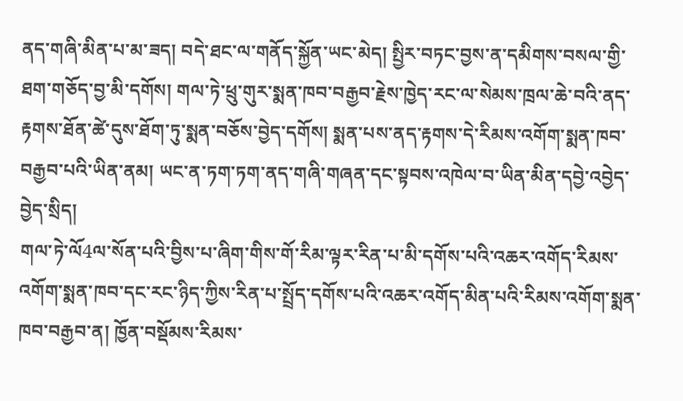ནད་གཞི་མིན་པ་མ་ཟད། བདེ་ཐང་ལ་གནོད་སྐྱོན་ཡང་མེད། སྤྱིར་བཏང་བྱས་ན་དམིགས་བསལ་གྱི་ཐག་གཅོད་བྱ་མི་དགོས། གལ་ཏེ་ཕྲུ་གུར་སྨན་ཁབ་བརྒྱབ་རྗེས་ཁྱེད་རང་ལ་སེམས་ཁྲལ་ཆེ་བའི་ནད་རྟགས་ཐོན་ཚེ་དུས་ཐོག་ཏུ་སྨན་བཅོས་བྱེད་དགོས། སྨན་པས་ནད་རྟགས་དེ་རིམས་འགོག་སྨན་ཁབ་བརྒྱབ་པའི་ཡིན་ནམ། ཡང་ན་ཏག་ཏག་ནད་གཞི་གཞན་དང་སྟབས་འཁེལ་བ་ཡིན་མིན་དབྱེ་འབྱེད་བྱེད་སྲིད།
གལ་ཏེ་ལོ4ལ་སོན་པའི་བྱིས་པ་ཞིག་གིས་གོ་རིམ་ལྟར་རིན་པ་མི་དགོས་པའི་འཆར་འགོད་རིམས་འགོག་སྨན་ཁབ་དང་རང་ཉིད་ཀྱིས་རིན་པ་སྤྲོད་དགོས་པའི་འཆར་འགོད་མིན་པའི་རིམས་འགོག་སྨན་ཁབ་བརྒྱབ་ན། ཁྱོན་བསྡོམས་རིམས་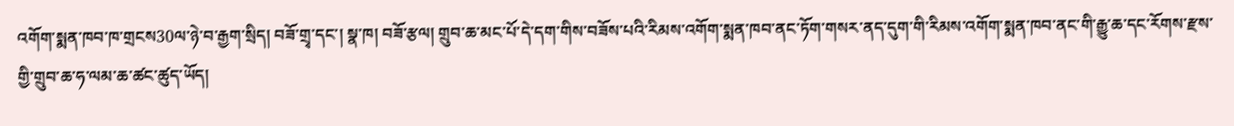འགོག་སྨན་ཁབ་ཁ་གྲངས30ལ་ཉེ་བ་རྒྱག་སྲིད། བཟོ་གྲྭ་དང་། སྣ་ཁ། བཟོ་རྩལ། གྲུབ་ཆ་མང་པོ་དེ་དག་གིས་བཟོས་པའི་རིམས་འགོག་སྨན་ཁབ་ནང་ཏོག་གསར་ནད་དུག་གི་རིམས་འགོག་སྨན་ཁབ་ནང་གི་རྒྱུ་ཆ་དང་རོགས་རྫས་གྱི་གྲུབ་ཆ་ཧ་ལམ་ཆ་ཚང་ཚུད་ཡོད།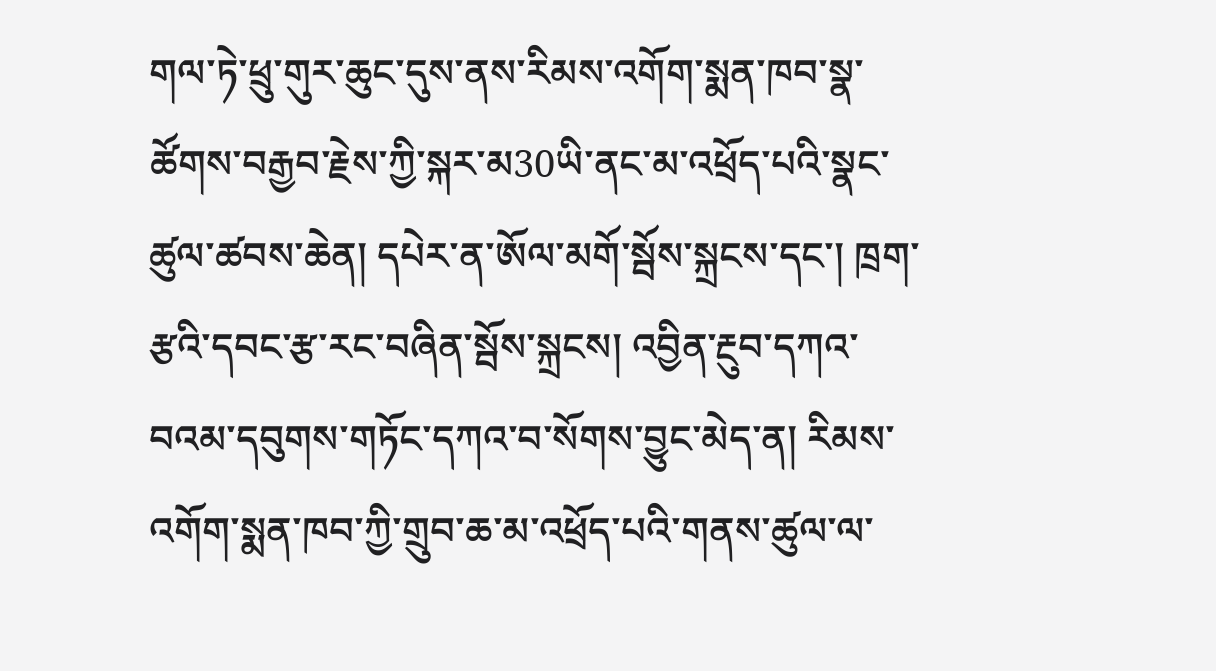གལ་ཏེ་ཕྲུ་གུར་ཆུང་དུས་ནས་རིམས་འགོག་སྨན་ཁབ་སྣ་ཚོགས་བརྒྱབ་རྗེས་ཀྱི་སྐར་མ30ཡི་ནང་མ་འཕྲོད་པའི་སྣང་ཚུལ་ཚབས་ཆེན། དཔེར་ན་ཨོལ་མགོ་སྦོས་སྐྲངས་དང་། ཁྲག་རྩའི་དབང་རྩ་རང་བཞིན་སྦོས་སྐྲངས། འབྱིན་རྔུབ་དཀའ་བའམ་དབུགས་གཏོང་དཀའ་བ་སོགས་བྱུང་མེད་ན། རིམས་འགོག་སྨན་ཁབ་ཀྱི་གྲུབ་ཆ་མ་འཕྲོད་པའི་གནས་ཚུལ་ལ་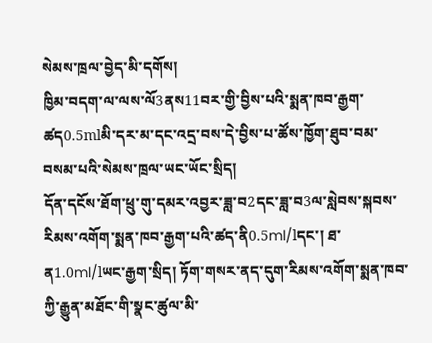སེམས་ཁྲལ་བྱེད་མི་དགོས།
ཁྱིམ་བདག་ལ་ལས་ལོ3ནས11བར་གྱི་བྱིས་པའི་སྨན་ཁབ་རྒྱག་ཚད0.5mlམི་དར་མ་དང་འདྲ་བས་དེ་བྱིས་པ་ཚོས་ཁྱོག་ཐུབ་བམ་བསམ་པའི་སེམས་ཁྲལ་ཡང་ཡོང་སྲིད།
དོན་དངོས་ཐོག་ཕྲུ་གུ་དམར་འབྱར་ཟླ་བ2དང་ཟླ་བ3ལ་སླེབས་སྐབས་རིམས་འགོག་སྨན་ཁབ་རྒྱག་པའི་ཚད་ནི0.5ml/lདང་། ཐ་ན1.0ml/lཡང་རྒྱག་སྲིད། ཏོག་གསར་ནད་དུག་རིམས་འགོག་སྨན་ཁབ་ཀྱི་རྒྱུན་མཐོང་གི་སྣང་ཚུལ་མི་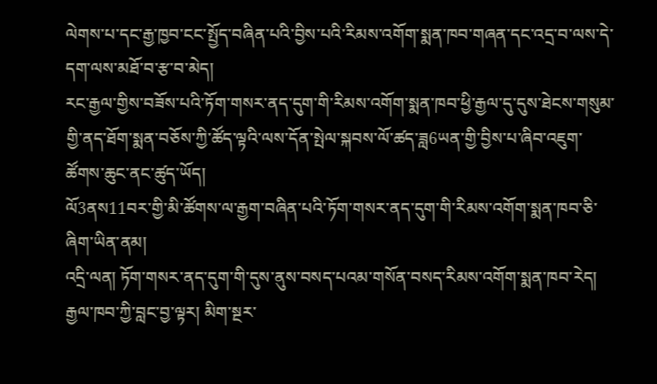ལེགས་པ་དང་རྒྱ་ཁྱབ་ངང་སྤྱོད་བཞིན་པའི་བྱིས་པའི་རིམས་འགོག་སྨན་ཁབ་གཞན་དང་འདྲ་བ་ལས་དེ་དག་ལས་མཐོ་བ་རྩ་བ་མེད།
རང་རྒྱལ་གྱིས་བཟོས་པའི་ཏོག་གསར་ནད་དུག་གི་རིམས་འགོག་སྨན་ཁབ་ཕྱི་རྒྱལ་དུ་དུས་ཐེངས་གསུམ་གྱི་ནད་ཐོག་སྨན་བཅོས་ཀྱི་ཚོད་ལྟའི་ལས་དོན་སྤེལ་སྐབས་ལོ་ཚད་ཟླ6ཡན་གྱི་བྱིས་པ་ཞིབ་འཇུག་ཚོགས་ཆུང་ནང་ཚུད་ཡོད།
ལོ3ནས11བར་གྱི་མི་ཚོགས་ལ་རྒྱག་བཞིན་པའི་ཏོག་གསར་ནད་དུག་གི་རིམས་འགོག་སྨན་ཁབ་ཅི་ཞིག་ཡིན་ནམ།
འདྲི་ལན། ཏོག་གསར་ནད་དུག་གི་དུས་ནུས་བསད་པའམ་གསོན་བསད་རིམས་འགོག་སྨན་ཁབ་རེད།
རྒྱལ་ཁབ་ཀྱི་བླང་བྱ་ལྟར། མིག་སྔར་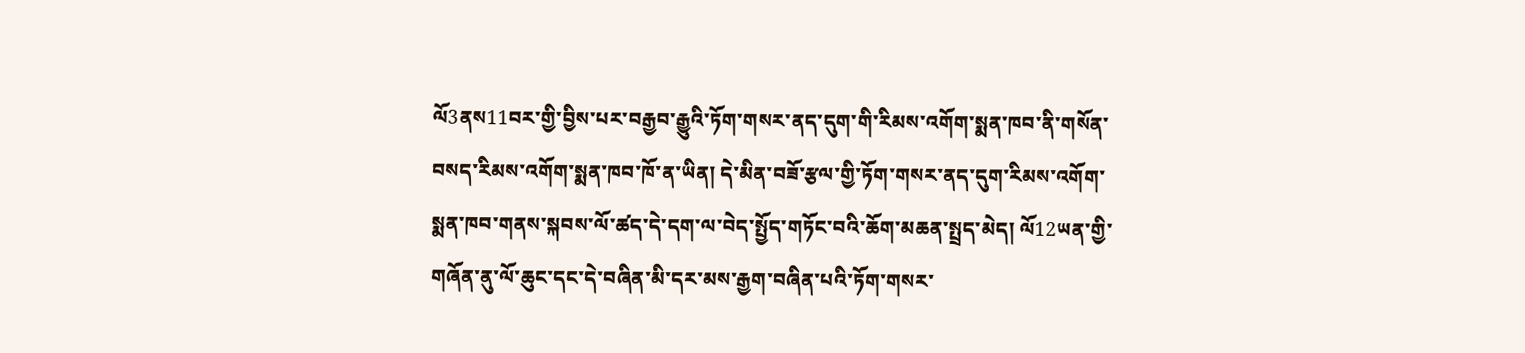ལོ3ནས11བར་གྱི་བྱིས་པར་བརྒྱབ་རྒྱུའི་ཏོག་གསར་ནད་དུག་གི་རིམས་འགོག་སྨན་ཁབ་ནི་གསོན་བསད་རིམས་འགོག་སྨན་ཁབ་ཁོ་ན་ཡིན། དེ་མིན་བཟོ་རྩལ་གྱི་ཏོག་གསར་ནད་དུག་རིམས་འགོག་སྨན་ཁབ་གནས་སྐབས་ལོ་ཚད་དེ་དག་ལ་བེད་སྤྱོད་གཏོང་བའི་ཆོག་མཆན་སྤྲད་མེད། ལོ12ཡན་གྱི་གཞོན་ནུ་ལོ་ཆུང་དང་དེ་བཞིན་མི་དར་མས་རྒྱག་བཞིན་པའི་ཏོག་གསར་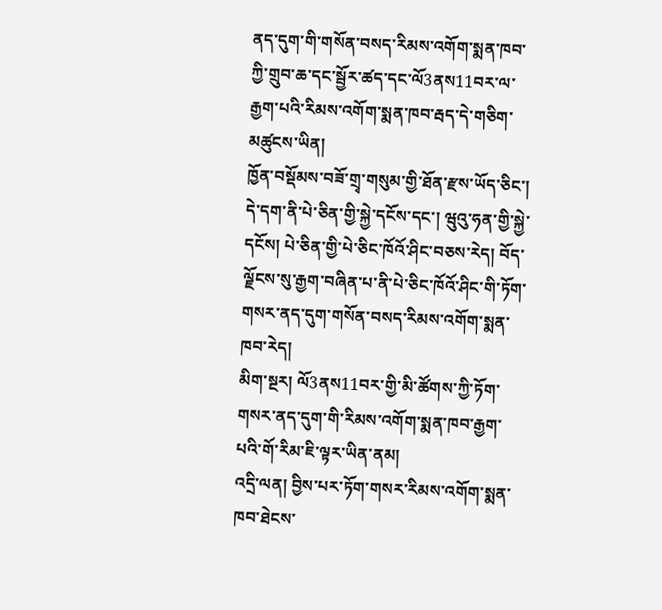ནད་དུག་གི་གསོན་བསད་རིམས་འགོག་སྨན་ཁབ་ཀྱི་གྲུབ་ཆ་དང་སྦྱོར་ཚད་དང་ལོ3ནས11བར་ལ་རྒྱག་པའི་རིམས་འགོག་སྨན་ཁབ་རྦད་དེ་གཅིག་མཚུངས་ཡིན།
ཁྱོན་བསྡོམས་བཟོ་གྲྭ་གསུམ་གྱི་ཐོན་རྫས་ཡོད་ཅིང་། དེ་དག་ནི་པེ་ཅིན་གྱི་སྐྱེ་དངོས་དང་། ཝུའུ་ཧན་གྱི་སྐྱེ་དངོས། པེ་ཅིན་གྱི་པེ་ཅིང་ཁོའོ་ཤིང་བཅས་རེད། བོད་ལྗོངས་སུ་རྒྱག་བཞིན་པ་ནི་པེ་ཅིང་ཁོའོ་ཤིང་གི་ཏོག་གསར་ནད་དུག་གསོན་བསད་རིམས་འགོག་སྨན་ཁབ་རེད།
མིག་སྔར། ལོ3ནས11བར་གྱི་མི་ཚོགས་ཀྱི་ཏོག་གསར་ནད་དུག་གི་རིམས་འགོག་སྨན་ཁབ་རྒྱག་པའི་གོ་རིམ་ཇི་ལྟར་ཡིན་ནམ།
འདྲི་ལན། བྱིས་པར་ཏོག་གསར་རིམས་འགོག་སྨན་ཁབ་ཐེངས་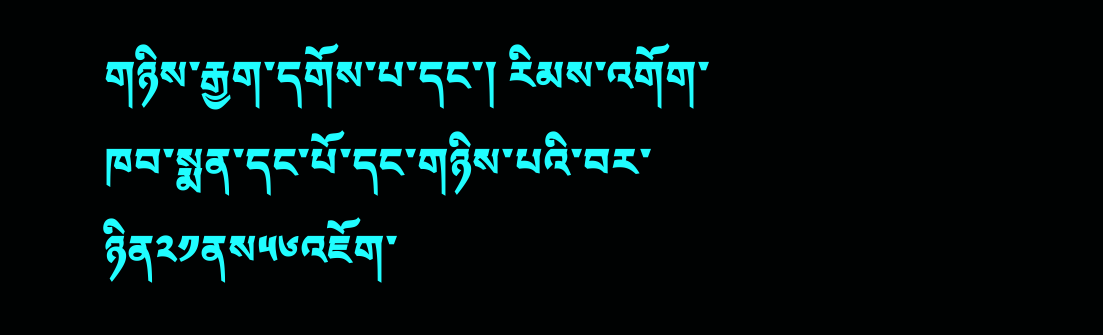གཉིས་རྒྱག་དགོས་པ་དང་། རིམས་འགོག་ཁབ་སྨན་དང་པོ་དང་གཉིས་པའི་བར་ཉིན༢༡ནས༥༦འཇོག་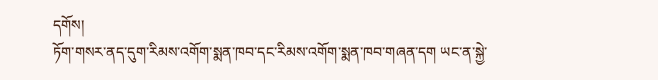དགོས།
ཏོག་གསར་ནད་དུག་རིམས་འགོག་སྨན་ཁབ་དང་རིམས་འགོག་སྨན་ཁབ་གཞན་དག ཡང་ན་སྐྱེ་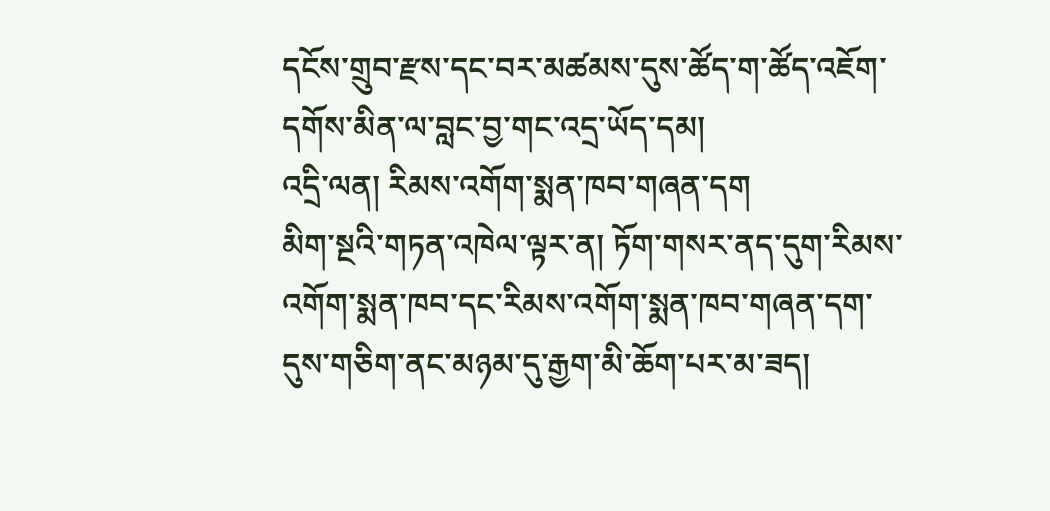དངོས་གྲུབ་རྫས་དང་བར་མཚམས་དུས་ཚོད་ག་ཚོད་འཇོག་དགོས་མིན་ལ་བླང་བྱ་གང་འདྲ་ཡོད་དམ།
འདྲི་ལན། རིམས་འགོག་སྨན་ཁབ་གཞན་དག
མིག་སྔའི་གཏན་འཁེལ་ལྟར་ན། ཏོག་གསར་ནད་དུག་རིམས་འགོག་སྨན་ཁབ་དང་རིམས་འགོག་སྨན་ཁབ་གཞན་དག་དུས་གཅིག་ནང་མཉམ་དུ་རྒྱག་མི་ཆོག་པར་མ་ཟད།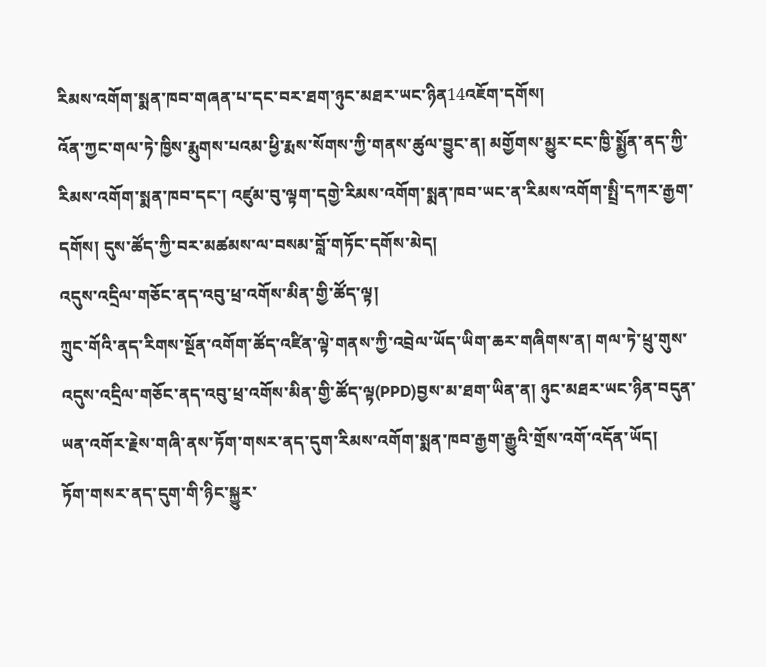རིམས་འགོག་སྨན་ཁབ་གཞན་པ་དང་བར་ཐག་ཉུང་མཐར་ཡང་ཉིན14འཇོག་དགོས།
འོན་ཀྱང་གལ་ཏེ་ཁྱིས་རྨུགས་པའམ་ཕྱི་རྨས་སོགས་ཀྱི་གནས་ཚུལ་བྱུང་ན། མགྱོགས་མྱུར་ངང་ཁྱི་སྨྱོན་ནད་ཀྱི་རིམས་འགོག་སྨན་ཁབ་དང་། འཛུམ་བུ་ལྟག་དགྱེ་རིམས་འགོག་སྨན་ཁབ་ཡང་ན་རིམས་འགོག་སྤྲི་དཀར་རྒྱག་དགོས། དུས་ཚོད་ཀྱི་བར་མཚམས་ལ་བསམ་བློ་གཏོང་དགོས་མེད།
འདུས་འདྲིལ་གཅོང་ནད་འབུ་ཕྲ་འགོས་མིན་གྱི་ཚོད་ལྟ།
ཀྲུང་གོའི་ནད་རིགས་སྔོན་འགོག་ཚོད་འཛིན་ལྟེ་གནས་ཀྱི་འབྲེལ་ཡོད་ཡིག་ཆར་གཞིགས་ན། གལ་ཏེ་ཕྲུ་གུས་འདུས་འདྲིལ་གཅོང་ནད་འབུ་ཕྲ་འགོས་མིན་གྱི་ཚོད་ལྟ(PPD)བྱས་མ་ཐག་ཡིན་ན། ཉུང་མཐར་ཡང་ཉིན་བདུན་ཡན་འགོར་རྗེས་གཞི་ནས་ཏོག་གསར་ནད་དུག་རིམས་འགོག་སྨན་ཁབ་རྒྱག་རྒྱུའི་གྲོས་འགོ་འདོན་ཡོད།
ཏོག་གསར་ནད་དུག་གི་ཉིང་སྐྱུར་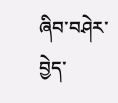ཞིབ་བཤེར་བྱེད་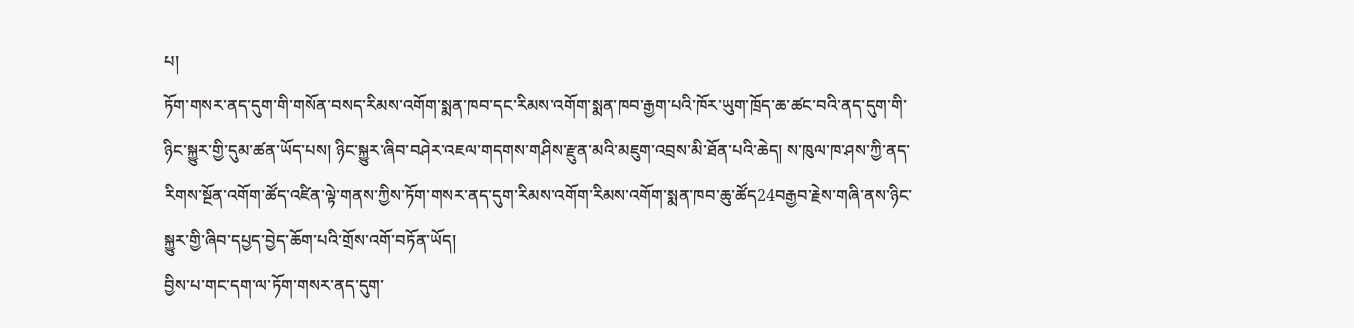པ།
ཏོག་གསར་ནད་དུག་གི་གསོན་བསད་རིམས་འགོག་སྨན་ཁབ་དང་རིམས་འགོག་སྨན་ཁབ་རྒྱག་པའི་ཁོར་ཡུག་ཁྲོད་ཆ་ཚང་བའི་ནད་དུག་གི་ཉིང་སྐྱུར་གྱི་དུམ་ཚན་ཡོད་པས། ཉིང་སྐྱུར་ཞིབ་བཤེར་འཇལ་གདགས་གཤིས་རྫུན་མའི་མཇུག་འབྲས་མི་ཐོན་པའི་ཆེད། ས་ཁུལ་ཁ་ཤས་ཀྱི་ནད་རིགས་སྔོན་འགོག་ཚོད་འཛིན་ལྟེ་གནས་ཀྱིས་ཏོག་གསར་ནད་དུག་རིམས་འགོག་རིམས་འགོག་སྨན་ཁབ་ཆུ་ཚོད24བརྒྱབ་རྗེས་གཞི་ནས་ཉིང་སྐྱུར་གྱི་ཞིབ་དཔྱད་བྱེད་ཆོག་པའི་གྲོས་འགོ་བཏོན་ཡོད།
བྱིས་པ་གང་དག་ལ་ཏོག་གསར་ནད་དུག་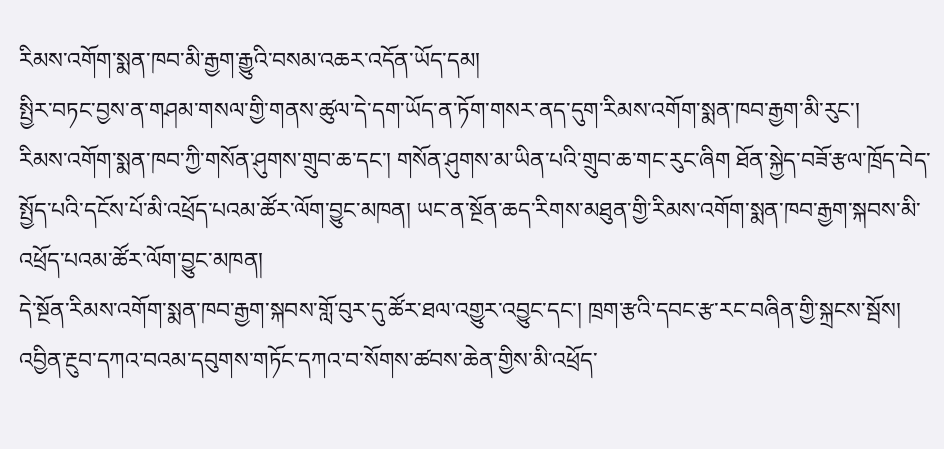རིམས་འགོག་སྨན་ཁབ་མི་རྒྱག་རྒྱུའི་བསམ་འཆར་འདོན་ཡོད་དམ།
སྤྱིར་བཏང་བྱས་ན་གཤམ་གསལ་གྱི་གནས་ཚུལ་དེ་དག་ཡོད་ན་ཏོག་གསར་ནད་དུག་རིམས་འགོག་སྨན་ཁབ་རྒྱག་མི་རུང་།
རིམས་འགོག་སྨན་ཁབ་ཀྱི་གསོན་ཤུགས་གྲུབ་ཆ་དང་། གསོན་ཤུགས་མ་ཡིན་པའི་གྲུབ་ཆ་གང་རུང་ཞིག ཐོན་སྐྱེད་བཟོ་རྩལ་ཁྲོད་བེད་སྤྱོད་པའི་དངོས་པོ་མི་འཕྲོད་པའམ་ཚོར་ལོག་བྱུང་མཁན། ཡང་ན་སྔོན་ཆད་རིགས་མཐུན་གྱི་རིམས་འགོག་སྨན་ཁབ་རྒྱག་སྐབས་མི་འཕྲོད་པའམ་ཚོར་ལོག་བྱུང་མཁན།
དེ་སྔོན་རིམས་འགོག་སྨན་ཁབ་རྒྱག་སྐབས་གློ་བུར་དུ་ཚོར་ཐལ་འགྱུར་འབྱུང་དང་། ཁྲག་རྩའི་དབང་རྩ་རང་བཞིན་གྱི་སྐྲངས་སྦོས། འབྱིན་རྔུབ་དཀའ་བའམ་དབུགས་གཏོང་དཀའ་བ་སོགས་ཚབས་ཆེན་གྱིས་མི་འཕྲོད་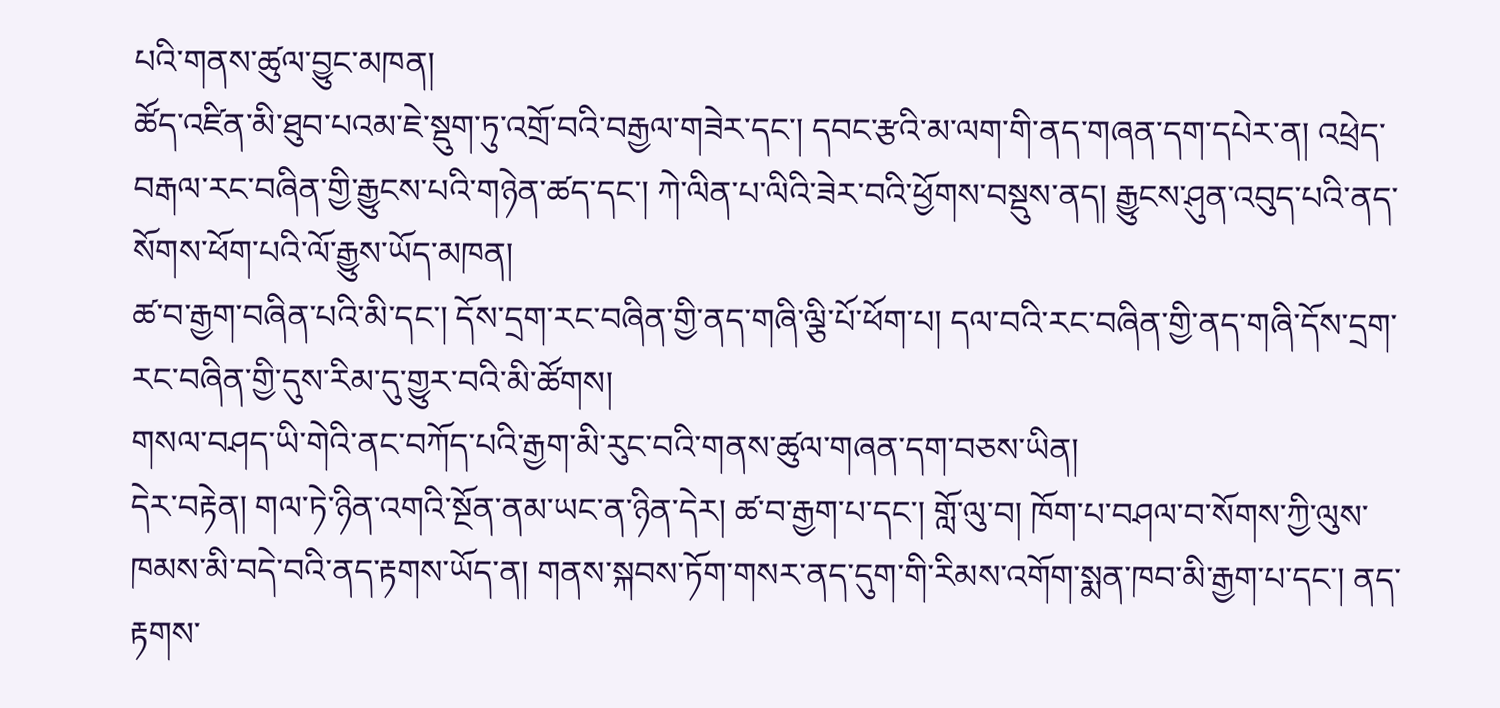པའི་གནས་ཚུལ་བྱུང་མཁན།
ཚོད་འཛིན་མི་ཐུབ་པའམ་ཇེ་སྡུག་ཏུ་འགྲོ་བའི་བརྒྱལ་གཟེར་དང་། དབང་རྩའི་མ་ལག་གི་ནད་གཞན་དག་དཔེར་ན། འཕྲེད་བརྒལ་རང་བཞིན་གྱི་རྒྱུངས་པའི་གཉེན་ཚད་དང་། ཀེ་ལིན་པ་ལིའི་ཟེར་བའི་ཕྱོགས་བསྡུས་ནད། རྒྱུངས་ཤུན་འབུད་པའི་ནད་སོགས་ཕོག་པའི་ལོ་རྒྱུས་ཡོད་མཁན།
ཚ་བ་རྒྱག་བཞིན་པའི་མི་དང་། དོས་དྲག་རང་བཞིན་གྱི་ནད་གཞི་ལྕི་པོ་ཕོག་པ། དལ་བའི་རང་བཞིན་གྱི་ནད་གཞི་དོས་དྲག་རང་བཞིན་གྱི་དུས་རིམ་དུ་གྱུར་བའི་མི་ཚོགས།
གསལ་བཤད་ཡི་གེའི་ནང་བཀོད་པའི་རྒྱག་མི་རུང་བའི་གནས་ཚུལ་གཞན་དག་བཅས་ཡིན།
དེར་བརྟེན། གལ་ཏེ་ཉིན་འགའི་སྔོན་ནམ་ཡང་ན་ཉིན་དེར། ཚ་བ་རྒྱག་པ་དང་། གློ་ལུ་བ། ཁོག་པ་བཤལ་བ་སོགས་ཀྱི་ལུས་ཁམས་མི་བདེ་བའི་ནད་རྟགས་ཡོད་ན། གནས་སྐབས་ཏོག་གསར་ནད་དུག་གི་རིམས་འགོག་སྨན་ཁབ་མི་རྒྱག་པ་དང་། ནད་རྟགས་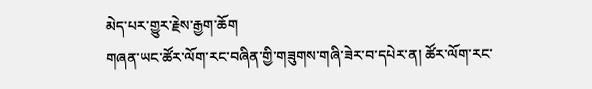མེད་པར་གྱུར་རྗེས་རྒྱག་ཆོག
གཞན་ཡང་ཚོར་ལོག་རང་བཞིན་གྱི་གཟུགས་གཞི་ཟེར་བ་དཔེར་ན། ཚོར་ལོག་རང་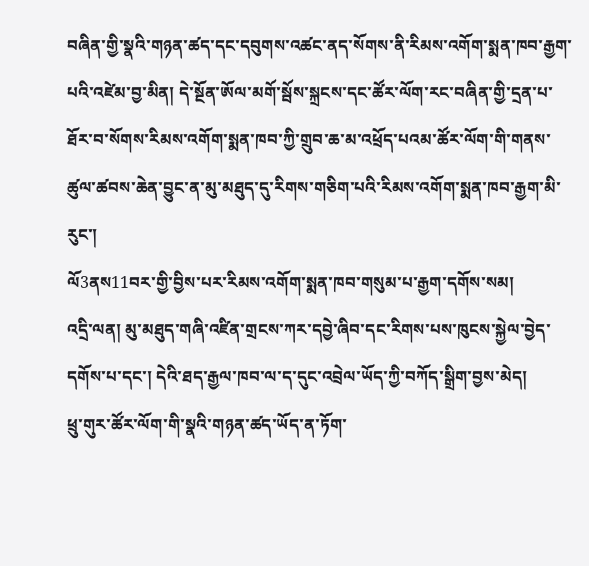བཞིན་གྱི་སྣའི་གཉན་ཚད་དང་དབུགས་འཚང་ནད་སོགས་ནི་རིམས་འགོག་སྨན་ཁབ་རྒྱག་པའི་འཛེམ་བྱ་མིན། དེ་སྔོན་ཨོལ་མགོ་སྦོས་སྐྲངས་དང་ཚོར་ལོག་རང་བཞིན་གྱི་དྲན་པ་ཐོར་བ་སོགས་རིམས་འགོག་སྨན་ཁབ་ཀྱི་གྲུབ་ཆ་མ་འཕྲོད་པའམ་ཚོར་ལོག་གི་གནས་ཚུལ་ཚབས་ཆེན་བྱུང་ན་མུ་མཐུད་དུ་རིགས་གཅིག་པའི་རིམས་འགོག་སྨན་ཁབ་རྒྱག་མི་རུང་།
ལོ3ནས11བར་གྱི་བྱིས་པར་རིམས་འགོག་སྨན་ཁབ་གསུམ་པ་རྒྱག་དགོས་སམ།
འདྲི་ལན། མུ་མཐུད་གཞི་འཛིན་གྲངས་ཀར་དབྱེ་ཞིབ་དང་རིགས་པས་ཁུངས་སྐྱེལ་བྱེད་དགོས་པ་དང་། དེའི་ཐད་རྒྱལ་ཁབ་ལ་ད་དུང་འབྲེལ་ཡོད་ཀྱི་བཀོད་སྒྲིག་བྱས་མེད།
ཕྲུ་གུར་ཚོར་ལོག་གི་སྣའི་གཉན་ཚད་ཡོད་ན་ཏོག་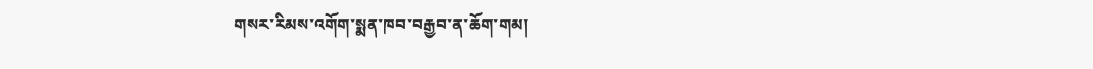གསར་རིམས་འགོག་སྨན་ཁབ་བརྒྱབ་ན་ཆོག་གམ།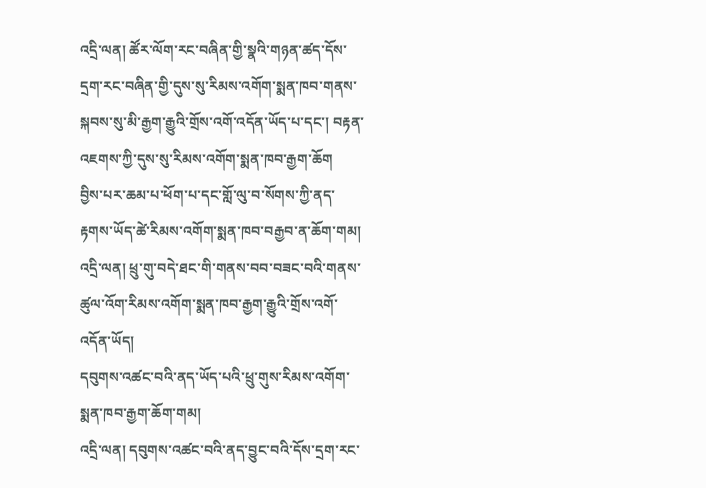འདྲི་ལན། ཚོར་ལོག་རང་བཞིན་གྱི་སྣའི་གཉན་ཚད་དོས་དྲག་རང་བཞིན་གྱི་དུས་སུ་རིམས་འགོག་སྨན་ཁབ་གནས་སྐབས་སུ་མི་རྒྱག་རྒྱུའི་གྲོས་འགོ་འདོན་ཡོད་པ་དང་། བརྟན་འཇགས་ཀྱི་དུས་སུ་རིམས་འགོག་སྨན་ཁབ་རྒྱག་ཆོག
བྱིས་པར་ཆམ་པ་ཕོག་པ་དང་གློ་ལུ་བ་སོགས་ཀྱི་ནད་རྟགས་ཡོད་ཚེ་རིམས་འགོག་སྨན་ཁབ་བརྒྱབ་ན་ཆོག་གམ།
འདྲི་ལན། ཕྲུ་གུ་བདེ་ཐང་གི་གནས་བབ་བཟང་བའི་གནས་ཚུལ་འོག་རིམས་འགོག་སྨན་ཁབ་རྒྱག་རྒྱུའི་གྲོས་འགོ་འདོན་ཡོད།
དབུགས་འཚང་བའི་ནད་ཡོད་པའི་ཕྲུ་གུས་རིམས་འགོག་སྨན་ཁབ་རྒྱག་ཆོག་གམ།
འདྲི་ལན། དབུགས་འཚང་བའི་ནད་བྱུང་བའི་དོས་དྲག་རང་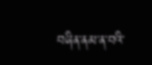བཞིན་ནམ་ན་བའི་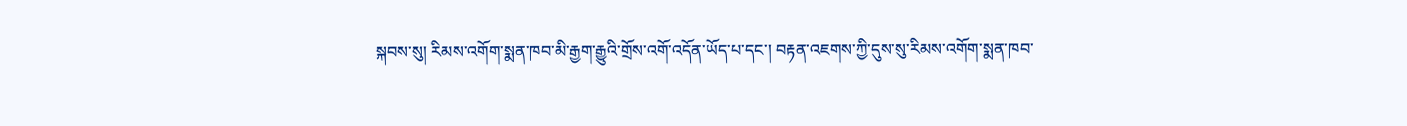སྐབས་སུ། རིམས་འགོག་སྨན་ཁབ་མི་རྒྱག་རྒྱུའི་གྲོས་འགོ་འདོན་ཡོད་པ་དང་། བརྟན་འཇགས་ཀྱི་དུས་སུ་རིམས་འགོག་སྨན་ཁབ་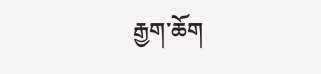རྒྱག་ཆོག